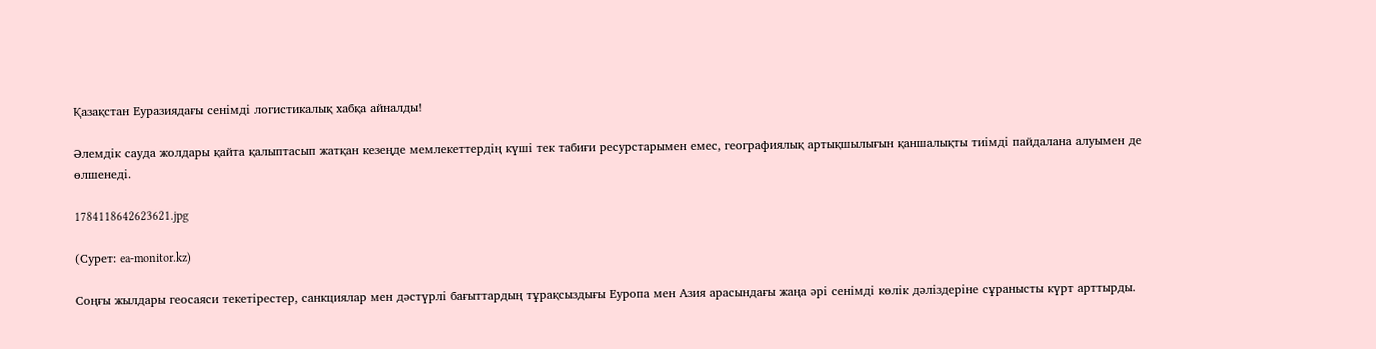Қазақстан Еуразиядағы сенімді логистикалық хабқа айналды!

Әлемдік сауда жолдары қайта қалыптасып жатқан кезеңде мемлекеттердің күші тек табиғи ресурстарымен емес, географиялық артықшылығын қаншалықты тиімді пайдалана алуымен де өлшенеді.

1784118642623621.jpg

(Сурет: ea-monitor.kz)

Соңғы жылдары геосаяси текетірестер, санкциялар мен дәстүрлі бағыттардың тұрақсыздығы Еуропа мен Азия арасындағы жаңа әрі сенімді көлік дәліздеріне сұранысты күрт арттырды.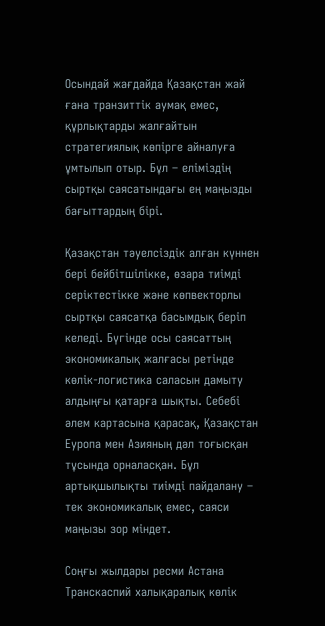Осындай жағдайда Қазақстан жай ғана транзиттік аумақ емес, құрлықтарды жалғайтын стратегиялық көпірге айналуға ұмтылып отыр. Бұл – еліміздің сыртқы саясатындағы ең маңызды бағыттардың бірі.

Қазақстан тәуелсіздік алған күннен бері бейбітшілікке, өзара тиімді серіктестікке және көпвекторлы сыртқы саясатқа басымдық беріп келеді. Бүгінде осы саясаттың экономикалық жалғасы ретінде көлік-логистика саласын дамыту алдыңғы қатарға шықты. Себебі әлем картасына қарасақ, Қазақстан Еуропа мен Азияның дәл тоғысқан тұсында орналасқан. Бұл артықшылықты тиімді пайдалану – тек экономикалық емес, саяси маңызы зор міндет.

Соңғы жылдары ресми Астана Транскаспий халықаралық көлік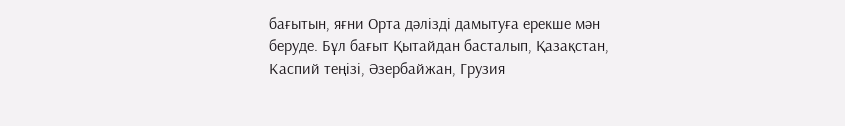бағытын, яғни Орта дәлізді дамытуға ерекше мән беруде. Бұл бағыт Қытайдан басталып, Қазақстан, Каспий теңізі, Әзербайжан, Грузия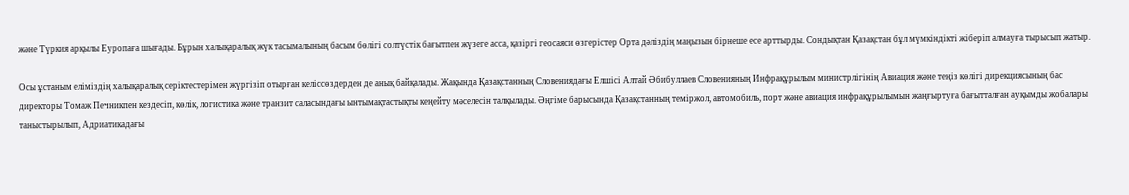және Түркия арқылы Еуропаға шығады. Бұрын халықаралық жүк тасымалының басым бөлігі солтүстік бағытпен жүзеге асса, қазіргі геосаяси өзгерістер Орта дәліздің маңызын бірнеше есе арттырды. Сондықтан Қазақстан бұл мүмкіндікті жіберіп алмауға тырысып жатыр.

Осы ұстаным еліміздің халықаралық серіктестерімен жүргізіп отырған келіссөздерден де анық байқалады. Жақында Қазақстанның Словениядағы Елшісі Алтай Әбибуллаев Словенияның Инфрақұрылым министрлігінің Авиация және теңіз көлігі дирекциясының бас директоры Томаж Печникпен кездесіп, көлік, логистика және транзит саласындағы ынтымақтастықты кеңейту мәселесін талқылады. Әңгіме барысында Қазақстанның теміржол, автомобиль, порт және авиация инфрақұрылымын жаңғыртуға бағытталған ауқымды жобалары таныстырылып, Адриатикадағы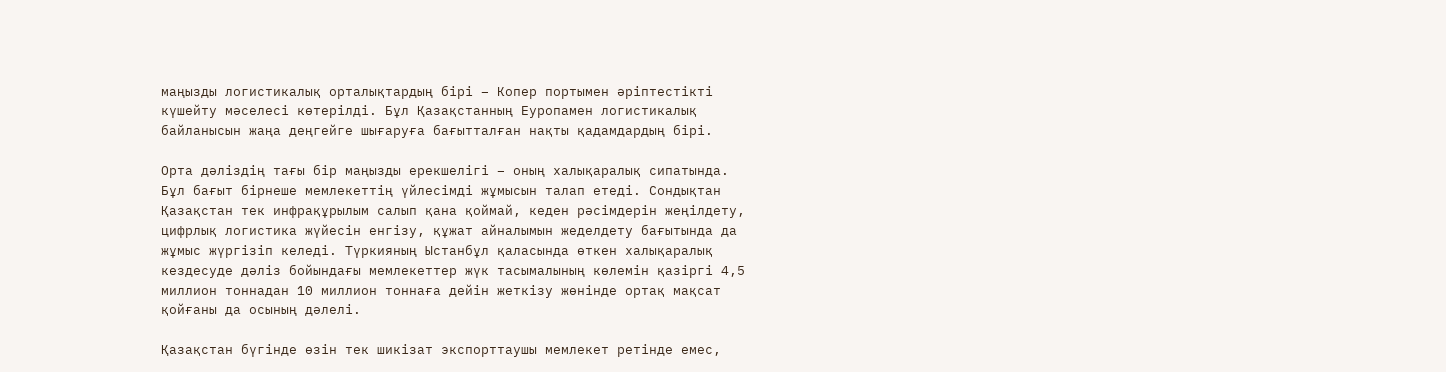маңызды логистикалық орталықтардың бірі – Копер портымен әріптестікті күшейту мәселесі көтерілді. Бұл Қазақстанның Еуропамен логистикалық байланысын жаңа деңгейге шығаруға бағытталған нақты қадамдардың бірі.

Орта дәліздің тағы бір маңызды ерекшелігі – оның халықаралық сипатында. Бұл бағыт бірнеше мемлекеттің үйлесімді жұмысын талап етеді. Сондықтан Қазақстан тек инфрақұрылым салып қана қоймай, кеден рәсімдерін жеңілдету, цифрлық логистика жүйесін енгізу, құжат айналымын жеделдету бағытында да жұмыс жүргізіп келеді. Түркияның Ыстанбұл қаласында өткен халықаралық кездесуде дәліз бойындағы мемлекеттер жүк тасымалының көлемін қазіргі 4,5 миллион тоннадан 10 миллион тоннаға дейін жеткізу жөнінде ортақ мақсат қойғаны да осының дәлелі.

Қазақстан бүгінде өзін тек шикізат экспорттаушы мемлекет ретінде емес,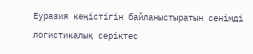Еуразия кеңістігін байланыстыратын сенімді логистикалық серіктес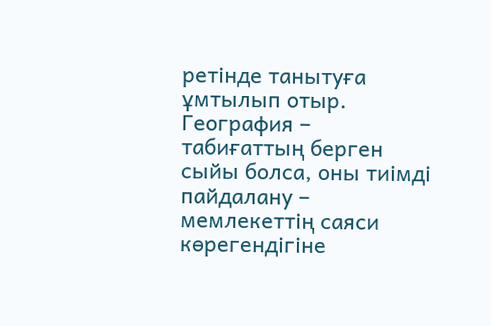ретінде танытуға ұмтылып отыр. География – табиғаттың берген сыйы болса, оны тиімді пайдалану – мемлекеттің саяси көрегендігіне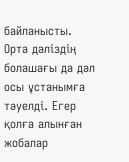байланысты. Орта дәліздің болашағы да дәл осы ұстанымға тәуелді. Егер қолға алынған жобалар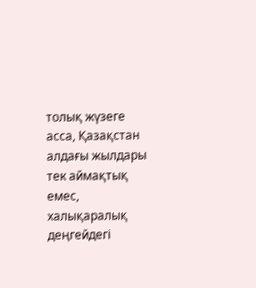толық жүзеге асса, Қазақстан алдағы жылдары тек аймақтық емес, халықаралық деңгейдегі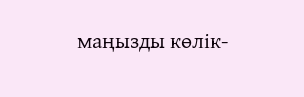маңызды көлік-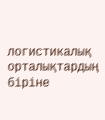логистикалық орталықтардың біріне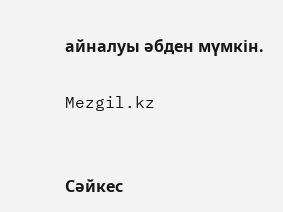айналуы әбден мүмкін.

Mezgil.kz


Сәйкес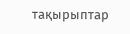тақырыптар